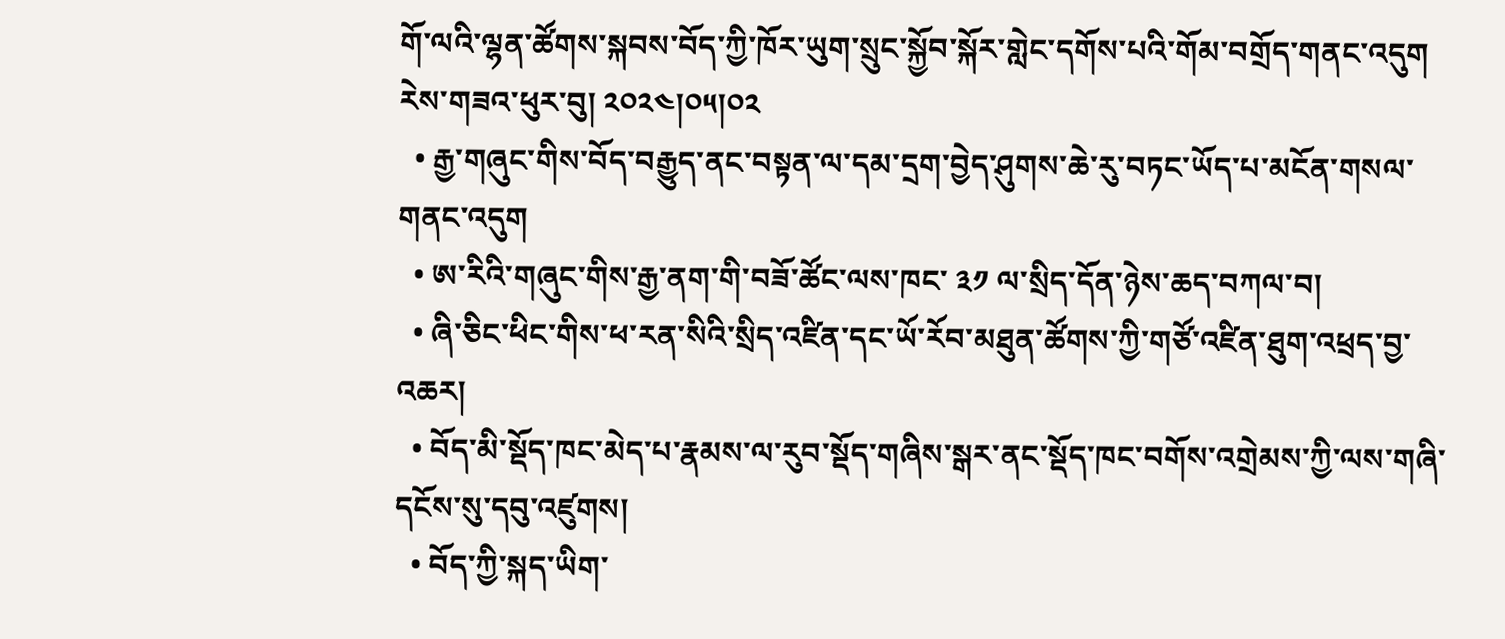གོ་ལའི་ལྷན་ཚོགས་སྐབས་བོད་ཀྱི་ཁོར་ཡུག་སྲུང་སྐྱོབ་སྐོར་གླེང་དགོས་པའི་གོམ་བགྲོད་གནང་འདུག
རེས་གཟའ་ཕུར་བུ། ༢༠༢༤།༠༥།༠༢
  • རྒྱ་གཞུང་གིས་བོད་བརྒྱུད་ནང་བསྟན་ལ་དམ་དྲག་བྱེད་ཤུགས་ཆེ་རུ་བཏང་ཡོད་པ་མངོན་གསལ་གནང་འདུག
  • ཨ་རིའི་གཞུང་གིས་རྒྱ་ནག་གི་བཟོ་ཚོང་ལས་ཁང་ ༣༡ ལ་སྲིད་དོན་ཉེས་ཆད་བཀལ་བ།
  • ཞི་ཅིང་ཕིང་གིས་ཕ་རན་སིའི་སྲིད་འཛིན་དང་ཡོ་རོབ་མཐུན་ཚོགས་ཀྱི་གཙོ་འཛིན་ཐུག་འཕྲད་བྱ་འཆར།
  • བོད་མི་སྡོད་ཁང་མེད་པ་རྣམས་ལ་རུབ་སྡོད་གཞིས་སྒར་ནང་སྡོད་ཁང་བགོས་འགྲེམས་ཀྱི་ལས་གཞི་དངོས་སུ་དབུ་འཛུགས།
  • བོད་ཀྱི་སྐད་ཡིག་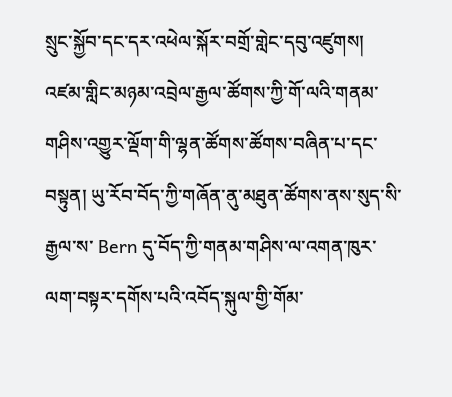སྲུང་སྐྱོབ་དང་དར་འཕེལ་སྐོར་བགྲོ་གླེང་དབུ་འཛུགས།
འཛམ་གླིང་མཉམ་འབྲེལ་རྒྱལ་ཚོགས་ཀྱི་གོ་ལའི་གནམ་གཤིས་འགྱུར་ལྡོག་གི་ལྷན་ཚོགས་ཚོགས་བཞིན་པ་དང་བསྟུན། ཡུ་རོབ་བོད་ཀྱི་གཞོན་ནུ་མཐུན་ཚོགས་ནས་སུད་སི་རྒྱལ་ས་ Bern དུ་བོད་ཀྱི་གནམ་གཤིས་ལ་འགན་ཁུར་ལག་བསྟར་དགོས་པའི་འབོད་སྐུལ་གྱི་གོམ་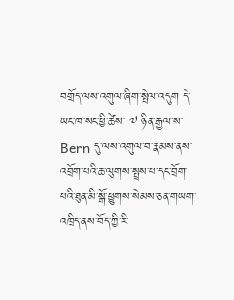བགྲོད་ལས་འགུལ་ཞིག་སྤེལ་འདུག དེ་ཡང་ཁ་སང་ཕྱི་ཚེས་ ༧ ཉིན་རྒྱལ་ས་ Bern དུ་ལས་འགུལ་བ་རྣམས་ནས་འབྲོག་པའི་ཆ་ལུགས་སྤྲས་པ་དང་བྲོག་པའི་ཐུན་མི་སྒོ་ཕྱུགས་སེམས་ཅན་གཡག་འཁྲིད་ནས་བོད་ཀྱི་རི་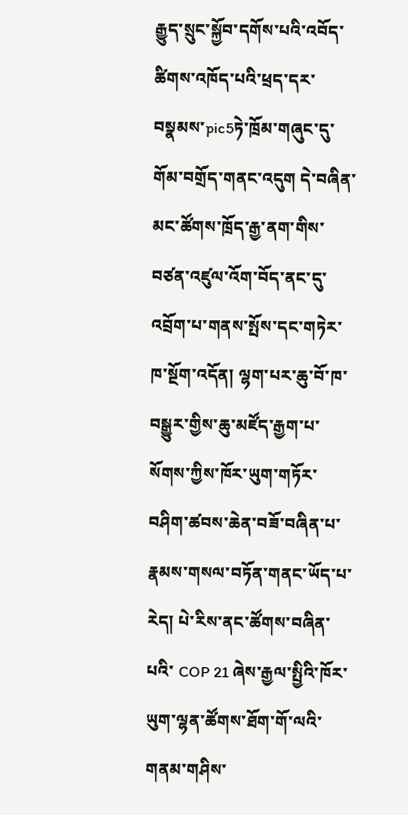རྒྱུད་སྲུང་སྐྱོབ་དགོས་པའི་འབོད་ཚིགས་འཁོད་པའི་ཕྲད་དར་བསྣམས་pic5ཏེ་ཁྲོམ་གཞུང་དུ་གོམ་བགྲོད་གནང་འདུག དེ་བཞིན་མང་ཚོགས་ཁྲོད་རྒྱ་ནག་གིས་བཙན་འཛུལ་འོག་བོད་ནང་དུ་འབྲོག་པ་གནས་སྤོས་དང་གཏེར་ཁ་སྔོག་འདོན། ལྷག་པར་ཆུ་བོ་ཁ་བསྒྱུར་གྱིས་ཆུ་མཛོད་རྒྱག་པ་སོགས་ཀྱིས་ཁོར་ཡུག་གཏོར་བཤིག་ཚབས་ཆེན་བཟོ་བཞིན་པ་རྣམས་གསལ་བཏོན་གནང་ཡོད་པ་རེད། པེ་རིས་ནང་ཚོགས་བཞིན་པའི་ COP 21 ཞེས་རྒྱལ་སྤྱིའི་ཁོར་ཡུག་ལྷན་ཚོགས་ཐོག་གོ་ལའི་གནམ་གཤིས་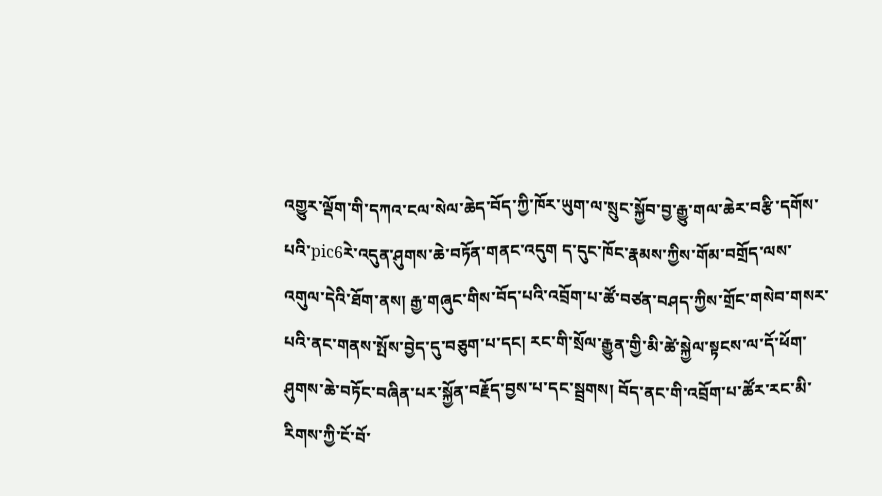འགྱུར་ལྡོག་གི་དཀའ་ངལ་སེལ་ཆེད་བོད་ཀྱི་ཁོར་ཡུག་ལ་སྲུང་སྐྱོབ་བྱ་རྒྱུ་གལ་ཆེར་བརྩི་དགོས་པའི་pic6རེ་འདུན་ཤུགས་ཆེ་བཏོན་གནང་འདུག ད་དུང་ཁོང་རྣམས་ཀྱིས་གོམ་བགྲོད་ལས་འགུལ་དེའི་ཐོག་ནས། རྒྱ་གཞུང་གིས་བོད་པའི་འབྲོག་པ་ཚོ་བཙན་བཤད་ཀྱིས་གྲོང་གསེབ་གསར་པའི་ནང་གནས་སྤོས་བྱེད་དུ་བཅུག་པ་དང། རང་གི་སྲོལ་རྒྱུན་གྱི་མི་ཚེ་སྐྱེལ་སྟངས་ལ་དོ་ཕོག་ཤུགས་ཆེ་བཏོང་བཞིན་པར་སྐྱོན་བརྗོད་བྱས་པ་དང་སྦྲགས། བོད་ནང་གི་འབྲོག་པ་ཚོར་རང་མི་རིགས་ཀྱི་ངོ་བོ་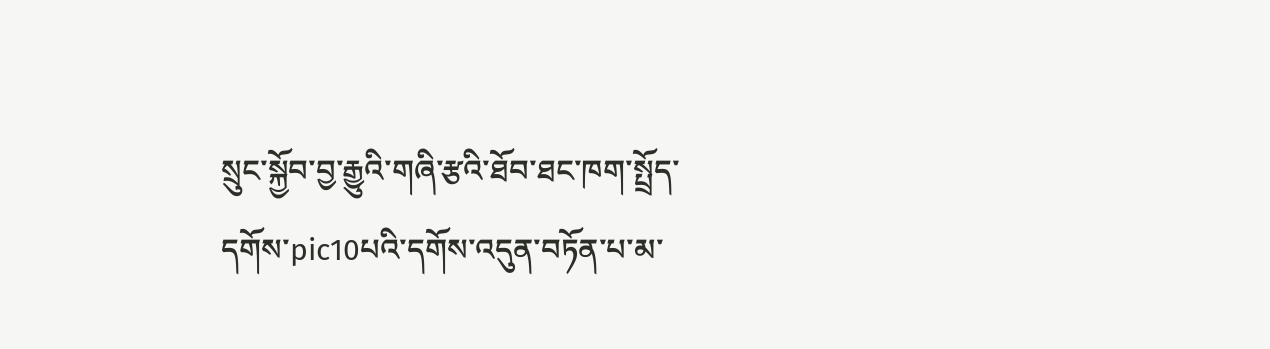སྲུང་སྐྱོབ་བྱ་རྒྱུའི་གཞི་རྩའི་ཐོབ་ཐང་ཁག་སྤྲོད་དགོས་pic10པའི་དགོས་འདུན་བཏོན་པ་མ་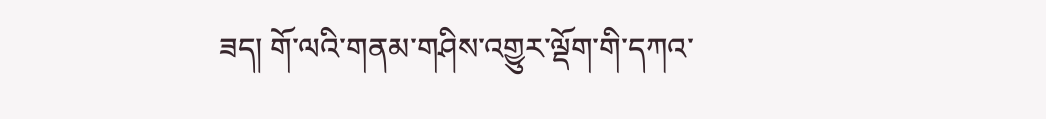ཟད། གོ་ལའི་གནམ་གཤིས་འགྱུར་ལྡོག་གི་དཀའ་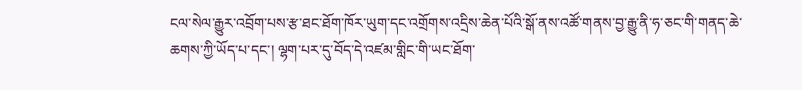ངལ་སེལ་རྒྱུར་འབྲོག་པས་རྩ་ཐང་ཐོག་ཁོར་ཡུག་དང་འགྲོགས་འདྲིས་ཆེན་པོའི་སྒོ་ནས་འཚོ་གནས་བྱ་རྒྱུ་ནི་ཧ་ཅང་གི་གནད་ཆེ་ཆགས་ཀྱི་ཡོད་པ་དང་། ལྷག་པར་དུ་བོད་དེ་འཛམ་གླིང་གི་ཡང་ཐོག་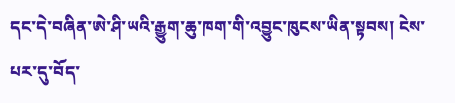དང་དེ་བཞིན་ཨེ་ཤི་ཡའི་རྒྱུག་ཆུ་ཁག་གི་འབྱུང་ཁུངས་ཡིན་སྟབས། ངེས་པར་དུ་བོད་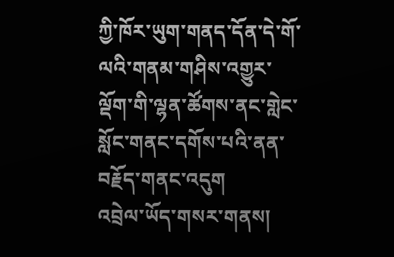ཀྱི་ཁོར་ཡུག་གནད་དོན་དེ་གོ་ལའི་གནམ་གཤིས་འགྱུར་ལྡོག་གི་ལྷན་ཚོགས་ནང་གླེང་སློང་གནང་དགོས་པའི་ནན་བརྗོད་གནང་འདུག
འབྲེལ་ཡོད་གསར་གནས།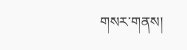གསར་གནས།